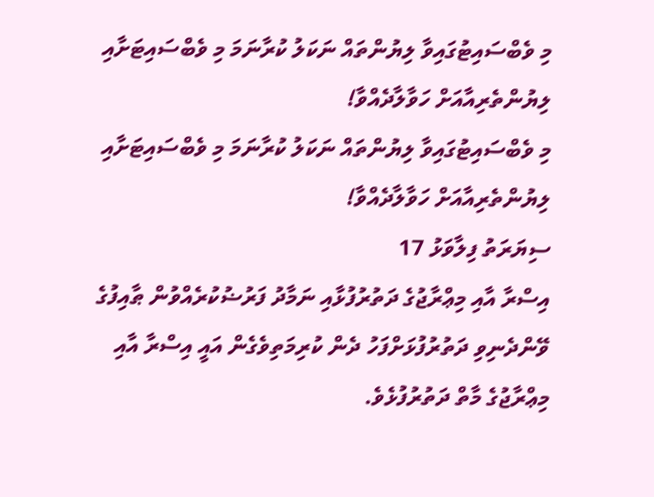މި ވެބްސައިޓުގައިވާ ލިޔުންތައް ނަކަލު ކުރާނަމަ މި ވެބްސައިޓަށާއި ލިޔުންތެރިއާއަށް ހަވާލާދެއްވާ!
މި ވެބްސައިޓުގައިވާ ލިޔުންތައް ނަކަލު ކުރާނަމަ މި ވެބްސައިޓަށާއި ލިޔުންތެރިއާއަށް ހަވާލާދެއްވާ!
ސިޔަރަތު ފިލާވަޅު 17
އިސްރާ އާއި މިޢްރާޖުގެ ދަތުރުފުޅާއި ނަމާދު ފަރުޟުކުރެއްވުން ޠާއިފުގެ ވޭންދެނިވި ދަތުރުފުޅަށްފަހު ދެން ކުރިމަތިވެގެން އައީ އިސްރާ އާއި މިޢްރާޖުގެ މާތް ދަތުރުފުޅެވެ.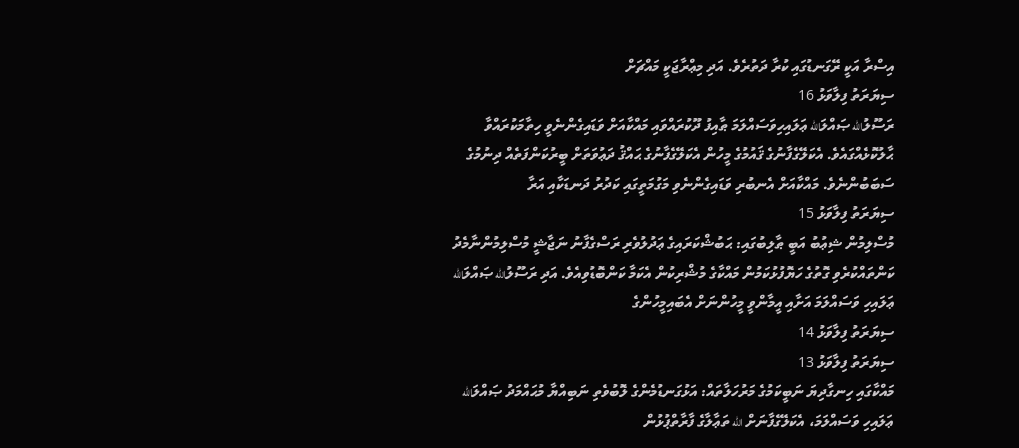އިސްރާ އަކީ ރޭގަނޑުގައި ކުރާ ދަތުރެވެ. އަދި މިޢްރާޖަކީ މައްޗަށް
ސިޔަރަތު ފިލާވަޅު 16
ރަސޫލުالله ޞައްލަالله ޢަލައިހިވަސައްލަމަ ޠާއިފު ދޫކުރައްވައި މައްކާއަށް ވަޑައިގެންނެވީ ހިތާމަކުރައްވާ ޙާލުކޮޅެއްގައެވެ. އެކަލޭގެފާނުގެ ޤައުމުގެ މީހުން އެކަލޭގެފާނުގެ ޙައްޤު ދަޢުވަތަށް ބީރުކަންފަތެއް ދިނުމުގެ ސަބަބުންނެވެ. މައްކާއަށް އެނބުރި ވަޑައިގެންނެވި މަގުމަތީގައި ކަދުރު ދަނޑަކާއި އަރާ
ސިޔަރަތު ފިލާވަޅު 15
މުސްލިމުން ޝިޢުބު އަބީ ޠާލިބުގައި: ޙަބުޝްކަރައިގެ ޢަދުލުވެރި ރަސްގެފާނު ނަޖާޝީ މުސްލިމުންނާމެދު ކަންތައްކުރެވި ގޮތުގެ ހަޔޮފުޅުކަމުން މައްކާގެ މުޝްރިކުން އެކަމާ ކަންބޮޑުވިއެވެ. އަދި ރަސޫލުالله ޞައްލަالله ޢަލައިހި ވަސައްލަމަ އަށާއި އީމާންވީ މީހުންނަށް އެބައިމީހުންގެ
ސިޔަރަތު ފިލާވަޅު 14
ސިޔަރަތު ފިލާވަޅު 13
މައްކާގައި ހިނގާދިޔަ ނަބީކަމުގެ މަރުހަލާތައް: އަޅުގަނޑުމެންގެ ލޮބުވެތި ނަބިއްޔާ މުޙައްމަދު ޞައްލަالله ޢަލައިހި ވަސައްލަމަ، އެކަލޭގެފާނަށް الله ތަޢާލާގެ ފާރާތްޕުޅުން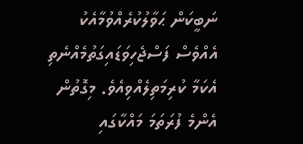ނަބީކަން ޙަވާލުކުރެއްވުމާއެކު އެއްވެސް ފަސްޖެހިވަޑައިގަތުމެއްނެތި އެކަމާ ކުރިމަތިލެއްވިއެވެ. މިގޮތުން އެންމެ ފުރަތަމަ މައްކާގައި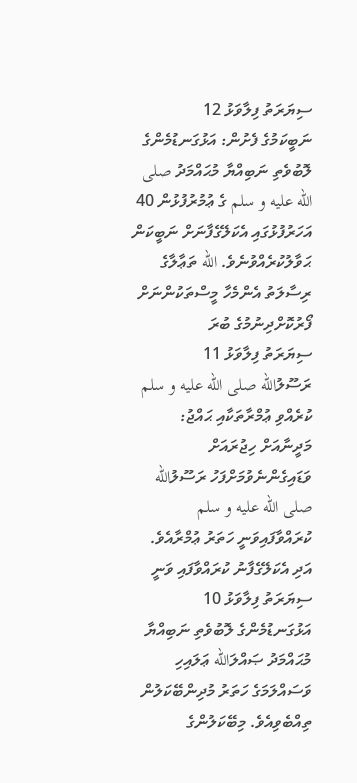ސިޔަރަތު ފިލާވަޅު 12
ނަބީކަމުގެ ފެށުން: އަޅުގަނޑުމެންގެ ލޮބުވެތި ނަބިއްޔާ މުޙައްމަދު صلى الله عليه و سلم ގެ ޢުމުރުފުޅުން 40 އަހަރުފުޅުގައި އެކަލޭގެފާނަށް ނަބީކަން ޙަވާލުކުރެއްވުނެވެ. الله ތަޢާލާގެ ރިސާލަތު އެންމެހާ މީސްތަކުންނަށް ފޯރުކޮށްދިނުމުގެ ބުރަ
ސިޔަރަތު ފިލާވަޅު 11
ރަސޫލުالله صلى الله عليه و سلم ކުރެއްވި ޢުމްރާތަކާއި ޙައްޖު: މަދީނާއަށް ހިޖުރައަށް ވަޑައިގެންނެވުމަށްފަހު ރަސޫލުالله صلى الله عليه و سلم ކުރައްވާފައިވަނީ ހަތަރު ޢުމްރާއެވެ. އަދި އެކަލޭގެފާނު ކުރައްވާފައި ވަނީ
ސިޔަރަތު ފިލާވަޅު 10
އަޅުގަނޑުމެންގެ ލޮބުވެތި ނަބިއްޔާ މުޙައްމަދު ޞައްލަالله ޢަލައިހި ވަސައްލަމަގެ ހަތަރު މުދިންބޭކަލުން ތިއްބެވިއެވެ. މިބޭކަލުންގެ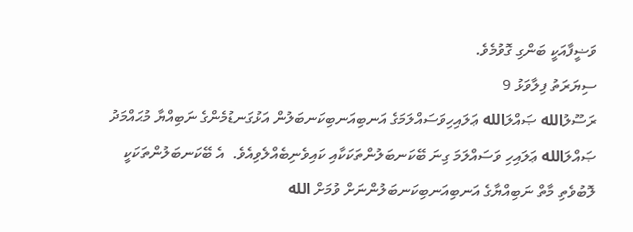ވަޟީފާއަކީ ބަންގި ގޮވުމެވެ.
ސިޔަރަތު ފިލާވަޅު 9
ރަސޫލުالله ޞައްލަالله ޢަލައިހިވަސައްލަމަގެ އަނބިއަނބިކަނބަލުން އަޅުގަނޑުމެންގެ ނަބިއްޔާ މުޙައްމަދު ޞައްލަالله ޢަލައިހި ވަސައްލަމަ ގިނަ ބޭކަނބަލުންތަކަކާއި ކައިވެނިބެއްލެވިއެވެ.  އެ ބޭކަނބަލުންތަކަކީ ލޮބުވެތި މާތް ނަބިއްޔާގެ އަނބިއަނބިކަނބަލުންނަށް ވުމަށް الله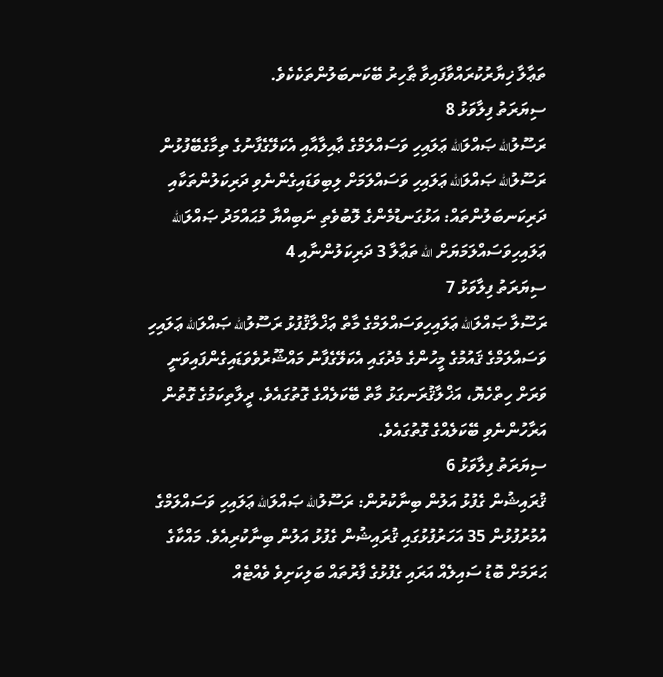ތަޢާލާ ޚިޔާރުކުރައްވާފައިވާ ޠާހިރު ބޭކަނބަލުންތަކެކެވެ.
ސިޔަރަތު ފިލާވަޅު 8
ރަސޫލުالله ޞައްލަالله ޢަލައިހި ވަސައްލަމްގެ ޢާއިލާއާއި އެކަލޭގެފާނުގެ ތިމާގެބޭފުޅުން ރަސޫލުالله ޞައްލަالله ޢަލައިހި ވަސައްލަމަށް ލިބިވަޑައިގެންނެވި ދަރިކަލުންތަކާއި ދަރިކަނބަލުންތައް: އަޅުގަނޑުމެންގެ ލޮބުވެތި ނަބިއްޔާ މުޙައްމަދު ޞައްލަالله ޢަލައިހިވަސައްލަމަޔަށް الله ތަޢާލާ 3 ދަރިކަލުންނާއި 4
ސިޔަރަތު ފިލާވަޅު 7
ރަސޫލާ ޞައްލަالله ޢަލައިހިވަސައްލަމްގެ މާތް ޢަޚްލާޤުފުޅު ރަސޫލުالله ޞައްލަالله ޢަލައިހި ވަސައްލަމްގެ ޤައުމުގެ މީހުންގެ މެދުގައި އެކަލޭގެފާނު މައްޝޫރުވެވަޑައިގެންފައިވަނީ ވަރަށް ހިތްހެޔޮ، އަޚްލާޤުރަނގަޅު މާތް ބޭކަލެއްގެ ގޮތުގައެވެ. ދީލާތިކަމުގެ ގޮތުން އަރާހުންނެވި ބޭކަލެއްގެ ގޮތުގައެވެ.
ސިޔަރަތު ފިލާވަޅު 6
ޤުރައިޝުން ގެފުޅު އަލުން ބިނާކުރުން: ރަސޫލުالله ޞައްލަالله ޢަލައިހި ވަސައްލަމްގެ އުމުރުފުޅުން 35 އަހަރުފުޅުގައި ޤުރައިޝުން ގެފުޅު އަލުން ބިނާކުރިއެވެ. މައްކާގެ ޙަރަމަށް ބޮޑު ސައިލެއް އަރައި ގެފުޅުގެ ފާރުތައް ބަލިކަށިވެ ވެއްޓެއް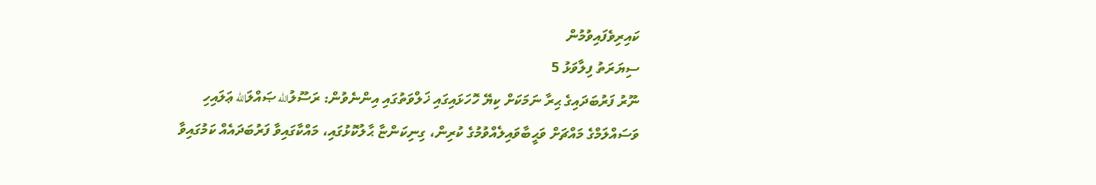ކައިރިވެފައިވުމުން
ސިޔަރަތު ފިލާވަޅު 5
ނޫރު ފަރުބަދައިގެ ޙިރާ ނަމަކަށް ކިޔޭ ހޮހަޅައިގައި ޚަލްވަތުގައި އިންނެވުން: ރަސޫލުالله ޞައްލަالله ޢަލައިހި ވަސައްލަމްގެ މައްޗަށް ވަޙީބާވައިލެއްވުމުގެ ކުރިން، ގިނިކަންޏާ ޙާލުކޮޅުގައި، މައްކާގައިވާ ފަރުބަދައެއް ކަމުގައިވާ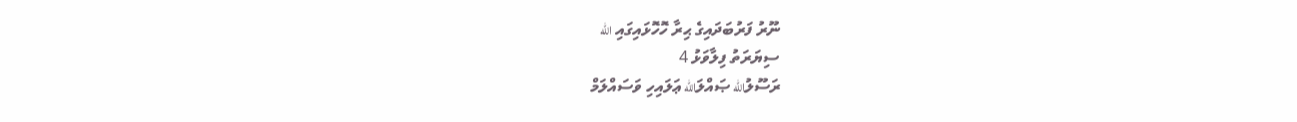ނޫރު ފަރުބަދައިގެ ޙިރާ ހޮހޮޅައިގައި الله
ސިޔަރަތު ފިލާވަޅު 4
ރަސޫލުالله ޞައްލަالله ޢަލައިހި ވަސައްލަމް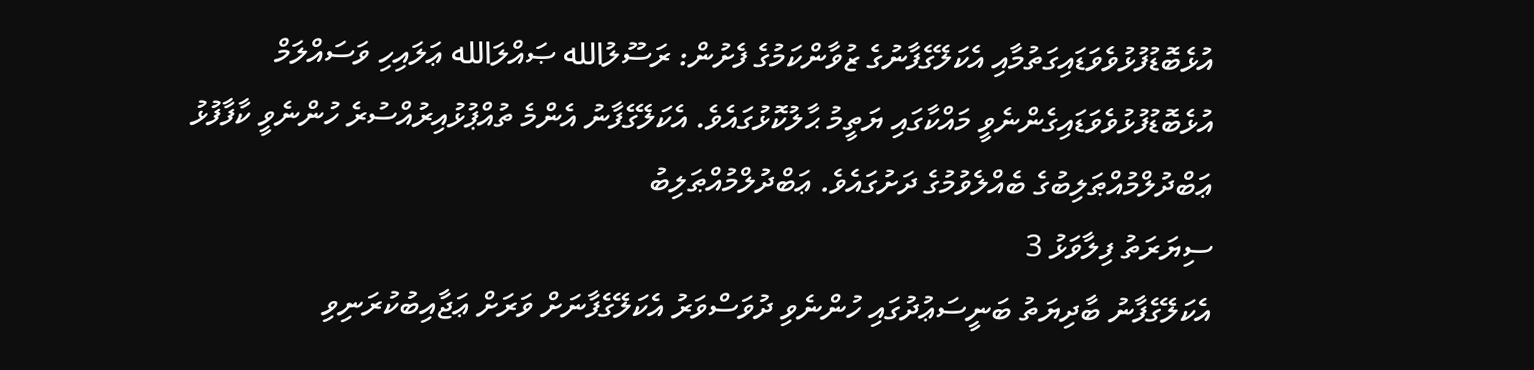އުޅެބޮޑުފުޅުވެވަޑައިގަތުމާއި އެކަލޭގެފާނުގެ ޒުވާންކަމުގެ ފެށުން: ރަސޫލުالله ޞައްލަالله ޢަލައިހި ވަސައްލަމް އުޅެބޮޑުފުޅުވެވަޑައިގެންނެވީ މައްކާގައި ޔަތީމު ޙާލުކޮޅުގައެވެ. އެކަލޭގެފާނު އެންމެ ތުއްޕުޅުއިރުއްސުރެ ހުންނެވީ ކާފާފުޅު ޢަބްދުލްމުއްޠަލިބުގެ ބެއްލެވުމުގެ ދަށުގައެވެ. ޢަބްދުލްމުއްޠަލިބު
ސިޔަރަތު ފިލާވަޅު 3
އެކަލޭގެފާނު ބާދިޔަތު ބަނީސަޢުދުގައި ހުންނެވި ދުވަސްވަރު އެކަލޭގެފާނަށް ވަރަށް ޢަޖާއިބުކުރަނިވި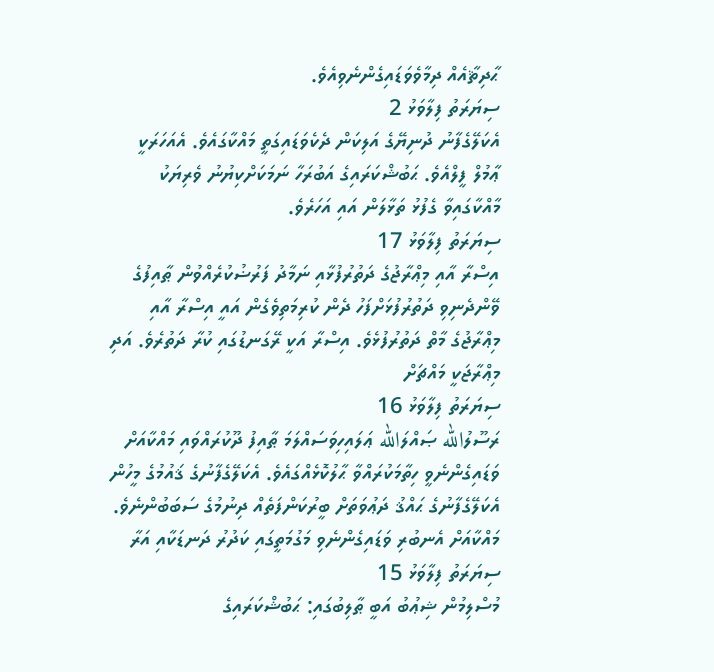ޙާދިޘާއެއް ދިމާވެވަޑައިގެންނެވިއެވެ.
ސިޔަރަތު ފިލާވަޅު 2
އެކަލޭގެފާނު ދުނިޔޭގެ އަލިކަން ދެކެވަޑައިގަތީ މައްކާގައެވެ. އެއަހަރަކީ ޢާމުލް ފީލްއެވެ. ޙަބުޝްކަރައިގެ އަބުރަހާ ނަމަކަށްކިޔުނު ވެރިޔަކު މާއްކާގައިވާ ގެފުޅު ތަޅާލަން އައި އަހަރެވެ.
ސިޔަރަތު ފިލާވަޅު 17
އިސްރާ އާއި މިޢްރާޖުގެ ދަތުރުފުޅާއި ނަމާދު ފަރުޟުކުރެއްވުން ޠާއިފުގެ ވޭންދެނިވި ދަތުރުފުޅަށްފަހު ދެން ކުރިމަތިވެގެން އައީ އިސްރާ އާއި މިޢްރާޖުގެ މާތް ދަތުރުފުޅެވެ. އިސްރާ އަކީ ރޭގަނޑުގައި ކުރާ ދަތުރެވެ. އަދި މިޢްރާޖަކީ މައްޗަށް
ސިޔަރަތު ފިލާވަޅު 16
ރަސޫލުالله ޞައްލަالله ޢަލައިހިވަސައްލަމަ ޠާއިފު ދޫކުރައްވައި މައްކާއަށް ވަޑައިގެންނެވީ ހިތާމަކުރައްވާ ޙާލުކޮޅެއްގައެވެ. އެކަލޭގެފާނުގެ ޤައުމުގެ މީހުން އެކަލޭގެފާނުގެ ޙައްޤު ދަޢުވަތަށް ބީރުކަންފަތެއް ދިނުމުގެ ސަބަބުންނެވެ. މައްކާއަށް އެނބުރި ވަޑައިގެންނެވި މަގުމަތީގައި ކަދުރު ދަނޑަކާއި އަރާ
ސިޔަރަތު ފިލާވަޅު 15
މުސްލިމުން ޝިޢުބު އަބީ ޠާލިބުގައި: ޙަބުޝްކަރައިގެ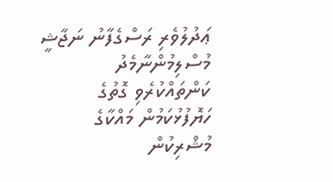ޢަދުލުވެރި ރަސްގެފާނު ނަޖާޝީ މުސްލިމުންނާމެދު ކަންތައްކުރެވި ގޮތުގެ ހަޔޮފުޅުކަމުން މައްކާގެ މުޝްރިކުން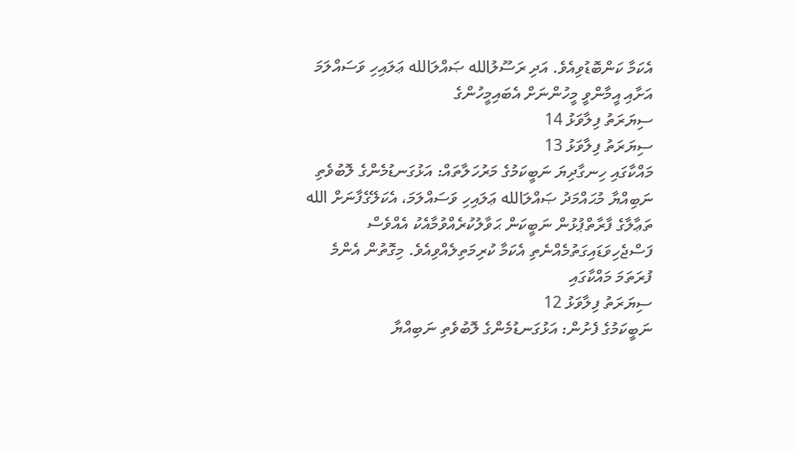އެކަމާ ކަންބޮޑުވިއެވެ. އަދި ރަސޫލުالله ޞައްލަالله ޢަލައިހި ވަސައްލަމަ އަށާއި އީމާންވީ މީހުންނަށް އެބައިމީހުންގެ
ސިޔަރަތު ފިލާވަޅު 14
ސިޔަރަތު ފިލާވަޅު 13
މައްކާގައި ހިނގާދިޔަ ނަބީކަމުގެ މަރުހަލާތައް: އަޅުގަނޑުމެންގެ ލޮބުވެތި ނަބިއްޔާ މުޙައްމަދު ޞައްލަالله ޢަލައިހި ވަސައްލަމަ، އެކަލޭގެފާނަށް الله ތަޢާލާގެ ފާރާތްޕުޅުން ނަބީކަން ޙަވާލުކުރެއްވުމާއެކު އެއްވެސް ފަސްޖެހިވަޑައިގަތުމެއްނެތި އެކަމާ ކުރިމަތިލެއްވިއެވެ. މިގޮތުން އެންމެ ފުރަތަމަ މައްކާގައި
ސިޔަރަތު ފިލާވަޅު 12
ނަބީކަމުގެ ފެށުން: އަޅުގަނޑުމެންގެ ލޮބުވެތި ނަބިއްޔާ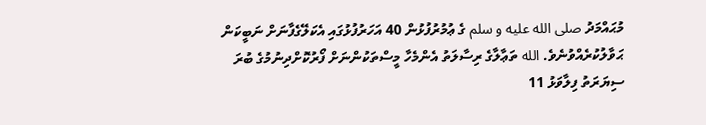މުޙައްމަދު صلى الله عليه و سلم ގެ ޢުމުރުފުޅުން 40 އަހަރުފުޅުގައި އެކަލޭގެފާނަށް ނަބީކަން ޙަވާލުކުރެއްވުނެވެ. الله ތަޢާލާގެ ރިސާލަތު އެންމެހާ މީސްތަކުންނަށް ފޯރުކޮށްދިނުމުގެ ބުރަ
ސިޔަރަތު ފިލާވަޅު 11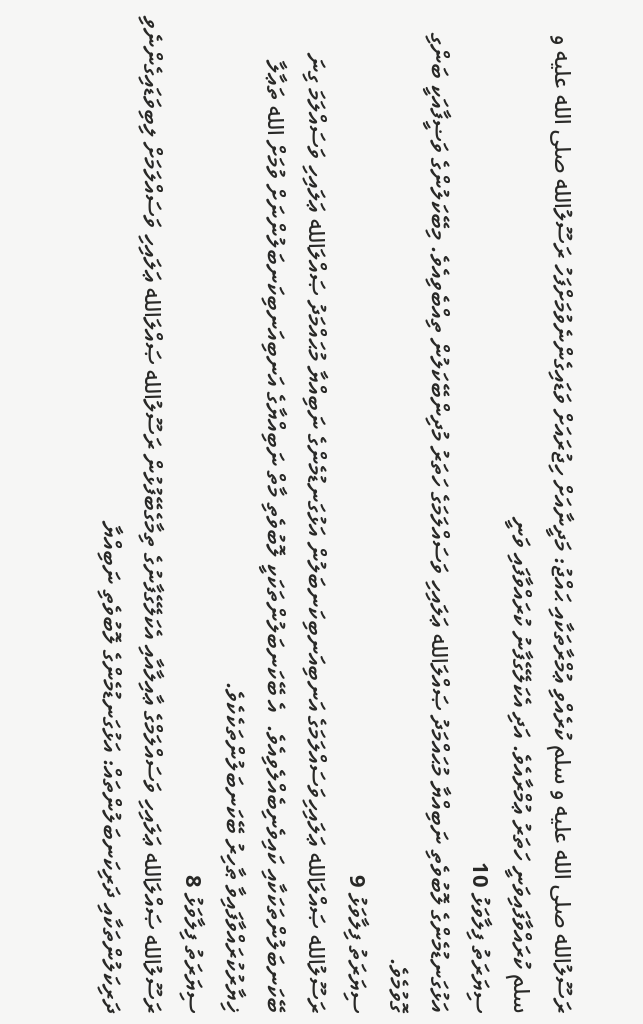ރަސޫލުالله صلى الله عليه و سلم ކުރެއްވި ޢުމްރާތަކާއި ޙައްޖު: މަދީނާއަށް ހިޖުރައަށް ވަޑައިގެންނެވުމަށްފަހު ރަސޫލުالله صلى الله عليه و سلم ކުރައްވާފައިވަނީ ހަތަރު ޢުމްރާއެވެ. އަދި އެކަލޭގެފާނު ކުރައްވާފައި ވަނީ
ސިޔަރަތު ފިލާވަޅު 10
އަޅުގަނޑުމެންގެ ލޮބުވެތި ނަބިއްޔާ މުޙައްމަދު ޞައްލަالله ޢަލައިހި ވަސައްލަމަގެ ހަތަރު މުދިންބޭކަލުން ތިއްބެވިއެވެ. މިބޭކަލުންގެ ވަޟީފާއަކީ ބަންގި ގޮވުމެވެ.
ސިޔަރަތު ފިލާވަޅު 9
ރަސޫލުالله ޞައްލަالله ޢަލައިހިވަސައްލަމަގެ އަނބިއަނބިކަނބަލުން އަޅުގަނޑުމެންގެ ނަބިއްޔާ މުޙައްމަދު ޞައްލަالله ޢަލައިހި ވަސައްލަމަ ގިނަ ބޭކަނބަލުންތަކަކާއި ކައިވެނިބެއްލެވިއެވެ.  އެ ބޭކަނބަލުންތަކަކީ ލޮބުވެތި މާތް ނަބިއްޔާގެ އަނބިއަނބިކަނބަލުންނަށް ވުމަށް الله ތަޢާލާ ޚިޔާރުކުރައްވާފައިވާ ޠާހިރު ބޭކަނބަލުންތަކެކެވެ.
ސިޔަރަތު ފިލާވަޅު 8
ރަސޫލުالله ޞައްލަالله ޢަލައިހި ވަސައްލަމްގެ ޢާއިލާއާއި އެކަލޭގެފާނުގެ ތިމާގެބޭފުޅުން ރަސޫލުالله ޞައްލަالله ޢަލައިހި ވަސައްލަމަށް ލިބިވަޑައިގެންނެވި ދަރިކަލުންތަކާއި ދަރިކަނބަލުންތައް: އަޅުގަނޑުމެންގެ ލޮބުވެތި ނަބިއްޔާ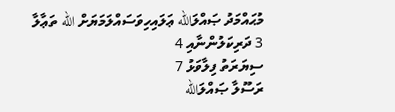މުޙައްމަދު ޞައްލަالله ޢަލައިހިވަސައްލަމަޔަށް الله ތަޢާލާ 3 ދަރިކަލުންނާއި 4
ސިޔަރަތު ފިލާވަޅު 7
ރަސޫލާ ޞައްލަالله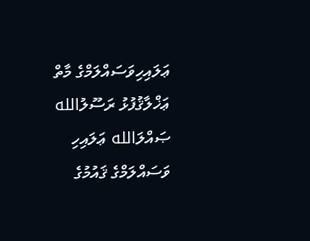ޢަލައިހިވަސައްލަމްގެ މާތް ޢަޚްލާޤުފުޅު ރަސޫލުالله ޞައްލަالله ޢަލައިހި ވަސައްލަމްގެ ޤައުމުގެ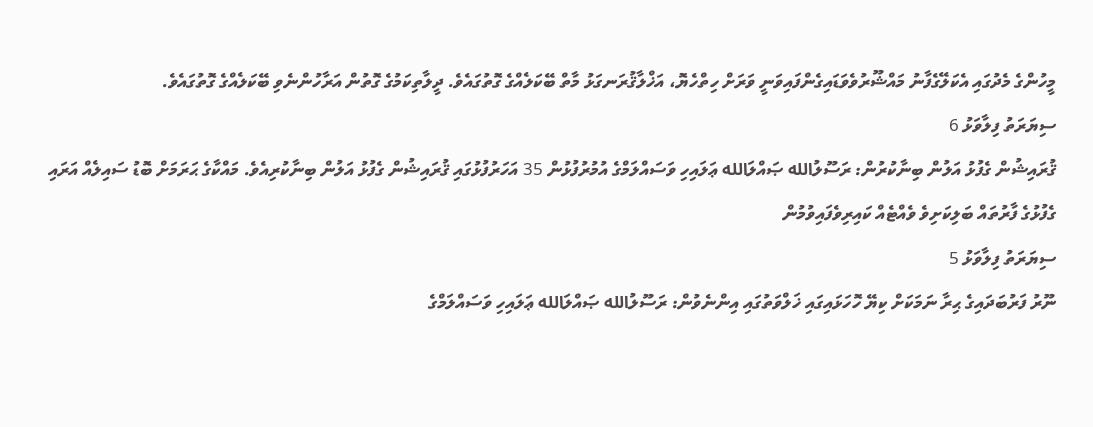މީހުންގެ މެދުގައި އެކަލޭގެފާނު މައްޝޫރުވެވަޑައިގެންފައިވަނީ ވަރަށް ހިތްހެޔޮ، އަޚްލާޤުރަނގަޅު މާތް ބޭކަލެއްގެ ގޮތުގައެވެ. ދީލާތިކަމުގެ ގޮތުން އަރާހުންނެވި ބޭކަލެއްގެ ގޮތުގައެވެ.
ސިޔަރަތު ފިލާވަޅު 6
ޤުރައިޝުން ގެފުޅު އަލުން ބިނާކުރުން: ރަސޫލުالله ޞައްލަالله ޢަލައިހި ވަސައްލަމްގެ އުމުރުފުޅުން 35 އަހަރުފުޅުގައި ޤުރައިޝުން ގެފުޅު އަލުން ބިނާކުރިއެވެ. މައްކާގެ ޙަރަމަށް ބޮޑު ސައިލެއް އަރައި ގެފުޅުގެ ފާރުތައް ބަލިކަށިވެ ވެއްޓެއް ކައިރިވެފައިވުމުން
ސިޔަރަތު ފިލާވަޅު 5
ނޫރު ފަރުބަދައިގެ ޙިރާ ނަމަކަށް ކިޔޭ ހޮހަޅައިގައި ޚަލްވަތުގައި އިންނެވުން: ރަސޫލުالله ޞައްލަالله ޢަލައިހި ވަސައްލަމްގެ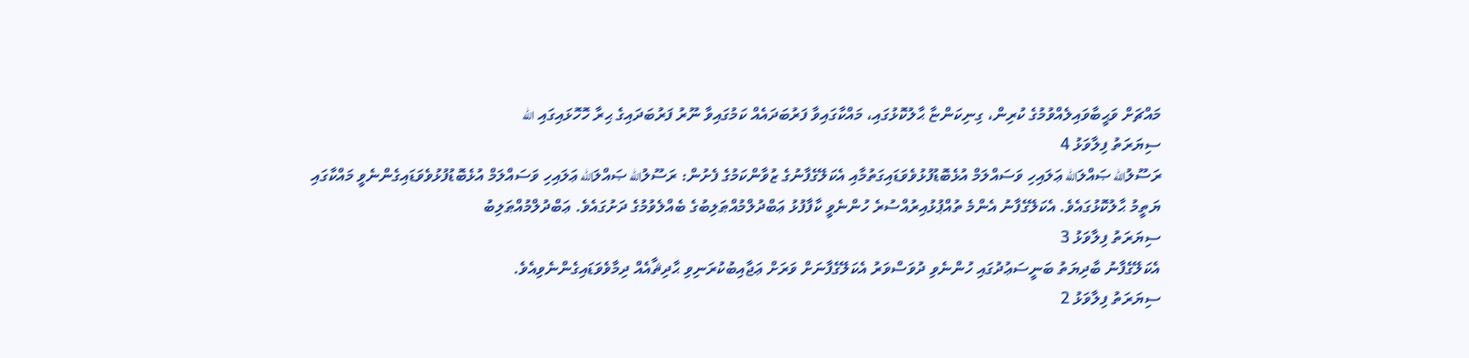މައްޗަށް ވަޙީބާވައިލެއްވުމުގެ ކުރިން، ގިނިކަންޏާ ޙާލުކޮޅުގައި، މައްކާގައިވާ ފަރުބަދައެއް ކަމުގައިވާ ނޫރު ފަރުބަދައިގެ ޙިރާ ހޮހޮޅައިގައި الله
ސިޔަރަތު ފިލާވަޅު 4
ރަސޫލުالله ޞައްލަالله ޢަލައިހި ވަސައްލަމް އުޅެބޮޑުފުޅުވެވަޑައިގަތުމާއި އެކަލޭގެފާނުގެ ޒުވާންކަމުގެ ފެށުން: ރަސޫލުالله ޞައްލަالله ޢަލައިހި ވަސައްލަމް އުޅެބޮޑުފުޅުވެވަޑައިގެންނެވީ މައްކާގައި ޔަތީމު ޙާލުކޮޅުގައެވެ. އެކަލޭގެފާނު އެންމެ ތުއްޕުޅުއިރުއްސުރެ ހުންނެވީ ކާފާފުޅު ޢަބްދުލްމުއްޠަލިބުގެ ބެއްލެވުމުގެ ދަށުގައެވެ. ޢަބްދުލްމުއްޠަލިބު
ސިޔަރަތު ފިލާވަޅު 3
އެކަލޭގެފާނު ބާދިޔަތު ބަނީސަޢުދުގައި ހުންނެވި ދުވަސްވަރު އެކަލޭގެފާނަށް ވަރަށް ޢަޖާއިބުކުރަނިވި ޙާދިޘާއެއް ދިމާވެވަޑައިގެންނެވިއެވެ.
ސިޔަރަތު ފިލާވަޅު 2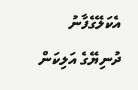އެކަލޭގެފާނު ދުނިޔޭގެ އަލިކަން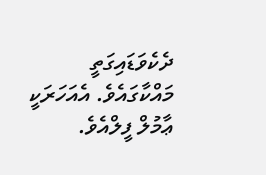ދެކެވަޑައިގަތީ މައްކާގައެވެ. އެއަހަރަކީ ޢާމުލް ފީލްއެވެ.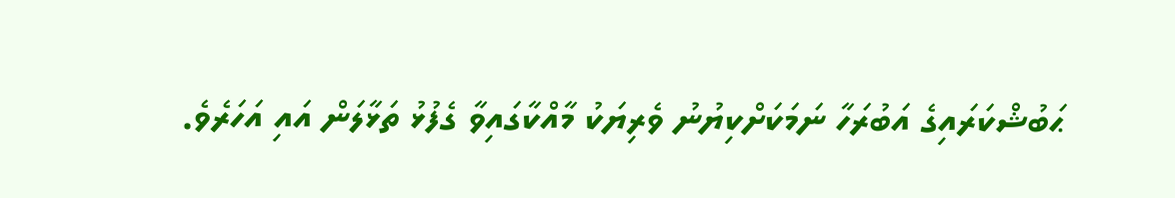ޙަބުޝްކަރައިގެ އަބުރަހާ ނަމަކަށްކިޔުނު ވެރިޔަކު މާއްކާގައިވާ ގެފުޅު ތަޅާލަން އައި އަހަރެވެ.